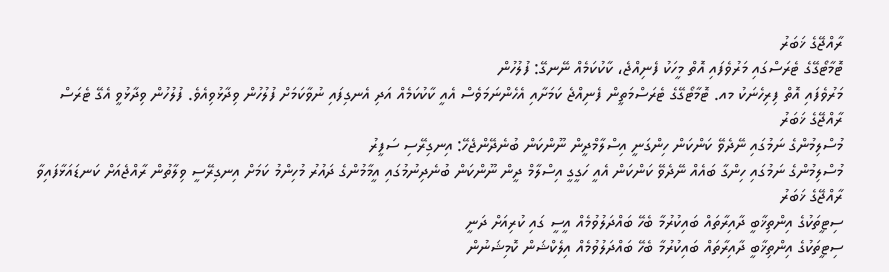ރާއްޖޭގެ ޚަބަރު
ޓޮމާޓޯގޭގެ ޓެރަސްގައި މަރުވެފައި އޮތް މީހަކު ފެނިއްޖެ، ކާކުކަމެއް ނޭނގޭ: ފުލުހުން
މަރުވެފައި އޮތް ފިރިހެނަކު މއ. ޓޮމާޓޯގޭގެ ޓެރަސްމަތީން ފެނިއްޖެ ކަމަށާއި އެހެންނަމަވެސް އެއީ ކާކުކަމެއް އަދި އެނގިފައި ނުވާކަމަށް ފުލުހުން ވިދާޅުވިއެވެ. ފުލުހުން ވިދާޅުވީ އެގޭ ޓެރަސް
ރާއްޖޭގެ ޚަބަރު
މުސްލިމުންގެ ނަމުގައި ނޭދެވޭ ކަންކަން ހިންގަނީ އިސްލާމްދީން ނޫންކަން ބުނެދޭންޖެހޭ: އިނގިރޭސި ސަފީރު
މުސްލިމުންގެ ނަމުގައި ހިންގާ ބައެއް ނޭދެވޭ ކަންކަން އެއީ ހަގީގީ އިސްލާމް ދީން ނޫންކަން ބުނެދިނުމުގައި އީމާމުންގެ ދައުރު މުހިންމު ކަމަށް އިނގިރޭސީ ވިލާތުން ރާއްޖެއަށް ކަނޑައަޅާފައިވާ
ރާއްޖޭގެ ޚަބަރު
ސިޓީތަކުގެ އިންތިޚާބީ ދާއިރާތައް ބައިކުރުމާ ބެހޭ ބައްދަލުވުމެއް އީސީ ގައި ކުރިއަށް ދަނީ
ސިޓީތަކުގެ އިންތިޚާބީ ދާއިރާތައް ބައިކުރުމާ ބެހޭ ބައްދަލުވުމެއް އިލެކްޝަން ކޮމިޝަނުން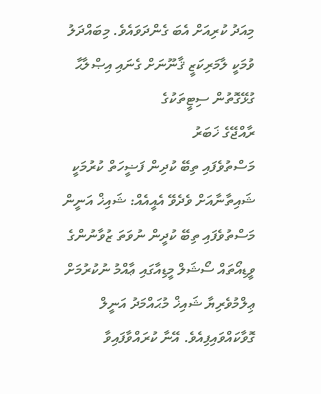މިއަދު ކުރިއަށް އެބަ ގެންދަވައެވެ. މިބައްދަލު ވުމަކީ ލާމަރިކަޒީ ޤާނޫނަށް ގެނައި އިޞްލާޙާ ގުޅޭގޮތުން ސިޓީތަކުގެ
ރާއްޖޭގެ ޚަބަރު
މަސްތުވެފައި ތިބޭ ކުދިން ފަޟީހަތް ކުރުމަކީ ޝައިތާނާއަށް ވެދެވޭ އެއީއެއް: ޝައިޚް އަނީން
މަސްތުވެފައި ތިބޭ ކުދީން ނުވަތަ ޒުވާނުންގެ ވީޑިއޯތައް ސޯޝަލް މީޑިއާގައި ޢާއްމު ނުކުރުމަށް ޢިލްމުވެރިޔާ ޝައިޚް މުޙައްމަދު އަނީލް ގޮވާކައްވައިފިއެވެ. އޭނާ ކުރައްވާފައިވާ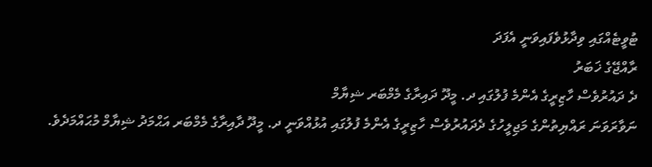ޓުވީޓެއްގައި ވިދާޅުވެފައިވަނީ އެފަދަ
ރާއްޖޭގެ ޚަބަރު
ދެ ދައުރުވެސް ހާޒިރީގެ އެންމެ ފުލުގައި ދ. މީދޫ ދައިރާގެ މެމްބަރ ޝިޔާމް
ނަވާރަވަނަ ރައްޔިތުންގެ މަޖިލީހުގެ ދެދައުރުވެސް ހާޒިރީގެ އެންމެ ފުލުގައި އުޅުއްވަނީ ދ. މީދޫ ދާއިރާގެ މެމްބަރ އަޙްމަދު ޝިޔާމް މުޙައްމަދެވެ.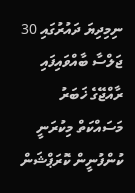ނިމިދިޔަ ދައުރުގައި 30 ޖަލްސާ ބާއްވައިފައި
ރާއްޖޭގެ ޚަބަރު
މަސައްކަތް މިކުރަނީ ކުންފުނީން ކޮރަޕްޝަން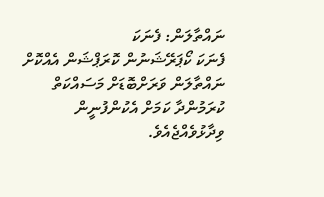ނައްތާލަން: ފެނަކަ
ފެނަކަ ކޯޕަރޭޝަނުން ކޮރަޕްޝަން އެއްކޮށް ނައްތާލަން ވަރަށްބޮޑަށް މަސައްކަތް ކުރަމުންދާ ކަމަށް އެކުންފުނީން ވިދާޅުވެއްޖެއެވެ.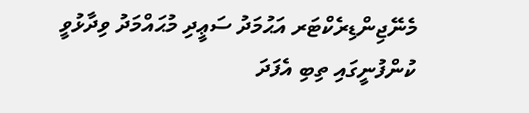މެނޭޖިންޑިރެކްޓަރ އަޙުމަދު ސަޢީދި މުޙައްމަދު ވިދާޅުވީ ކުންފުނީގައި ތިބި އެފަދަ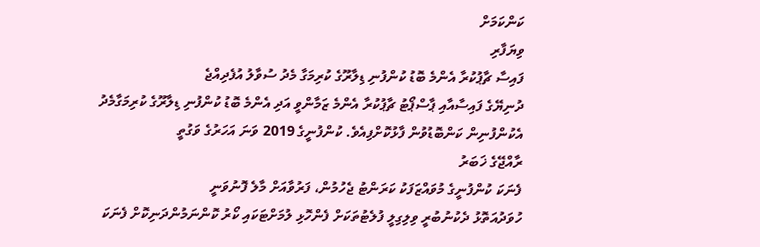ކަންކަމަށް
ވިޔަފާރި
ފައިސާ ޗާޕުކުރާ އެންމެ ބޮޑު ކުންފުނި ޑިލާރޫގެ ކުރިމަގާ މެދު ސުވާލު އުފެދިއްޖެ
ދުނިޔޭގެ ފައިސާއާއި ޕާސްޕޯޓު ޗާޕުކުރާ އެންމެ ޒަމާންވީ އަދި އެންމެ ބޮޑު ކުންފުނި ޑިލާރޫގެ ކުރިމަގާމެދު އެކުންފުނިން ކަންބޮޑުވުން ފާޅުކޮށްފިއެވެ. ކުންފުނީގެ 2019 ވަނަ އަހަރުގެ ވަގުތީ
ރާއްޖޭގެ ޚަބަރު
ފެނަކަ ކުންފުނީގެ މުވައްޒަފަކު ކަރަންޓު ޖެހުމުން، ފަރުވާއަށް މާލެ ފޮނުވަނީ
ހުވަދުއަތޮޅު ދެކުނުބުރީ ވިލިގިލީ ފުލެޓުތަކަށް ފެންހޮޅި ލުމަށްޓަކައި ކޯރު ކޮންނަމުންދަނިކޮށް ފެނަކަ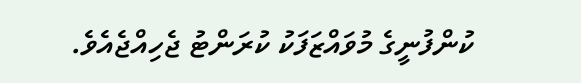ކުންފުނީގެ މުވައްޒަފަކު ކުރަންޓު ޖެހިއްޖެއެވެ.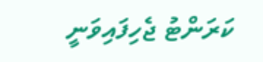ކަރަންޓު ޖެހިފައިވަނީ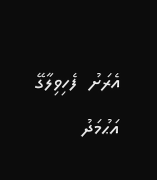އެރަށު  ފެހިވިލާގޭ އަޙުމަދު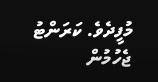މުފީދެވެ. ކަރަންޓު ޖެހުމުން